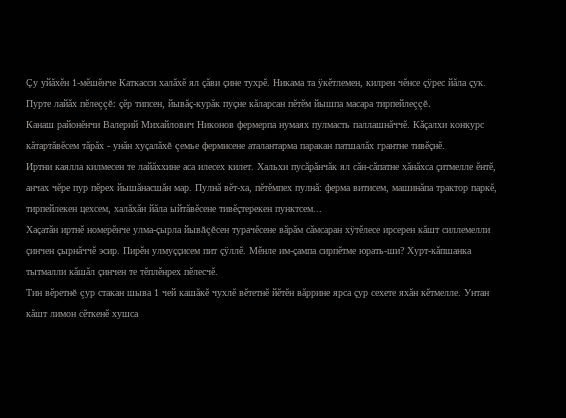Çу уйăхĕн 1-мĕшĕнче Каткасси халăхĕ ял çăви çине тухрĕ. Никама та ÿкĕтлемен, килрен чĕнсе çÿрес йăла çук. Пурте лайăх пĕлеççĕ: çĕр типсен, йывăç-курăк пуçне кăларсан пĕтĕм йышпа масара тирпейлеççĕ.
Канаш районĕнчи Валерий Михайлович Никонов фермерпа нумаях пулмасть паллашнăччĕ. Кăçалхи конкурс кăтартăвĕсем тăрăх - унăн хуçалăхĕ çемье фермисене аталантарма паракан патшалăх грантне тивĕçнĕ.
Иртни каялла килмесен те лайăххине аса илесех килет. Хальхи пусăрăнчăк ял сăн-сăпатне хăнăхса çитмелле ĕнтĕ, анчах чĕре пур пĕрех йышăнасшăн мар. Пулнă вĕт-ха, пĕтĕмпех пулнă: ферма витисем, машинăпа трактор паркĕ, тирпейлекен цехсем, халăхăн йăла ыйтăвĕсене тивĕçтерекен пунктсем...
Хаçатăн иртнĕ номерĕнче улма-çырла йывăçĕсен турачĕсене вăрăм сăмсаран хÿтĕлесе ирсерен кăшт силлемелли çинчен çырнăччĕ эсир. Пирĕн улмуççисем пит çÿллĕ. Мĕнле им-çампа сирпĕтме юрать-ши? Хурт-кăпшанка тытмалли кăшăл çинчен те тĕплĕнрех пĕлесчĕ.
Тин вĕретнĕ çур стакан шыва 1 чей кашăкĕ чухлĕ вĕтетнĕ йĕтĕн вăррине ярса çур сехете яхăн кĕтмелле. Унтан кăшт лимон сĕткенĕ хушса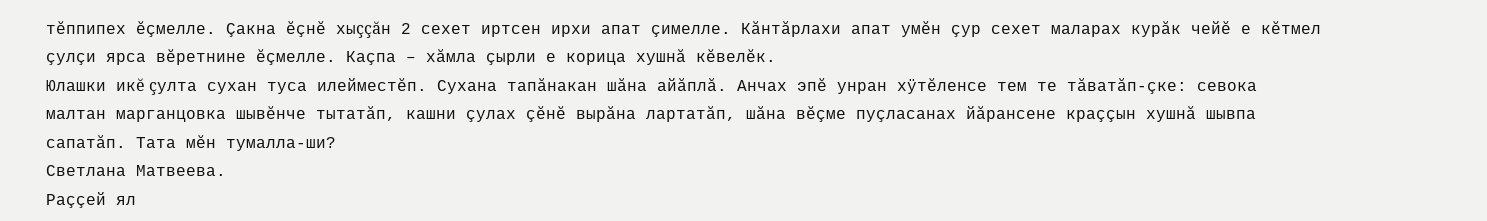тĕппипех ĕçмелле. Çакна ĕçнĕ хыççăн 2 сехет иртсен ирхи апат çимелле. Кăнтăрлахи апат умĕн çур сехет маларах курăк чейĕ е кĕтмел çулçи ярса вĕретнине ĕçмелле. Каçпа – хăмла çырли е корица хушнă кĕвелĕк.
Юлашки икĕ çулта сухан туса илейместĕп. Сухана тапăнакан шăна айăплă. Анчах эпĕ унран хÿтĕленсе тем те тăватăп-çке: севока малтан марганцовка шывĕнче тытатăп, кашни çулах çĕнĕ вырăна лартатăп, шăна вĕçме пуçласанах йăрансене краççын хушнă шывпа сапатăп. Тата мĕн тумалла-ши?
Светлана Матвеева.
Раççей ял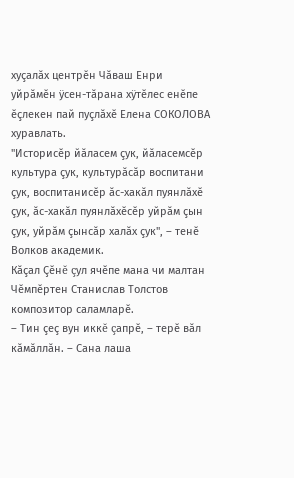хуçалăх центрĕн Чăваш Енри уйрăмĕн ÿсен-тăрана хÿтĕлес енĕпе ĕçлекен пай пуçлăхĕ Елена СОКОЛОВА хуравлать.
"Историсĕр йăласем çук, йăласемсĕр культура çук, культурăсăр воспитани çук, воспитанисĕр ăс-хакăл пуянлăхĕ çук, ăс-хакăл пуянлăхĕсĕр уйрăм çын çук, уйрăм çынсăр халăх çук", – тенĕ Волков академик.
Кăçал Çĕнĕ çул ячĕпе мана чи малтан Чĕмпĕртен Станислав Толстов композитор саламларĕ.
– Тин çеç вун иккĕ çапрĕ, – терĕ вăл кăмăллăн. – Сана лаша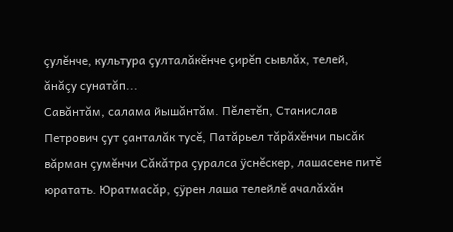çулĕнче, культура çулталăкĕнче çирĕп сывлăх, телей, ăнăçу сунатăп...
Савăнтăм, салама йышăнтăм. Пĕлетĕп, Станислав Петрович çут çанталăк тусĕ, Патăрьел тăрăхĕнчи пысăк вăрман çумĕнчи Сăкăтра çуралса ÿснĕскер, лашасене питĕ юратать. Юратмасăр, çÿрен лаша телейлĕ ачалăхăн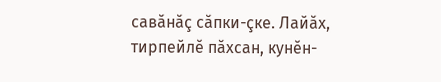савăнăç сăпки-çке. Лайăх, тирпейлĕ пăхсан, кунĕн-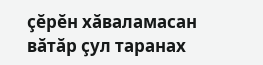çĕрĕн хăваламасан вăтăр çул таранах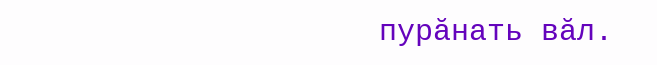пурăнать вăл.